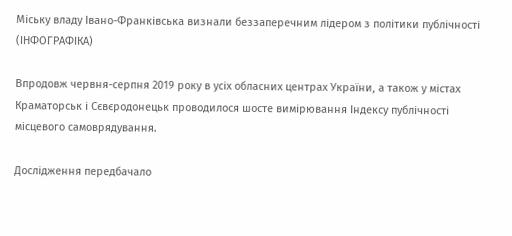Міську владу Івано-Франківська визнали беззаперечним лідером з політики публічності (ІНФОГРАФІКА)

Впродовж червня-серпня 2019 року в усіх обласних центрах України, а також у містах Краматорськ і Сєвєродонецьк проводилося шосте вимірювання Індексу публічності місцевого самоврядування.

Дослідження передбачало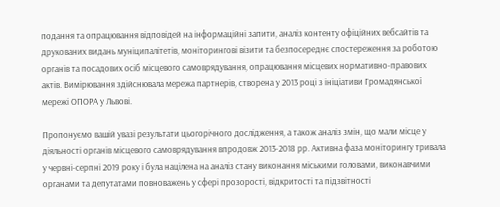подання та опрацювання відповідей на інформаційні запити, аналіз контенту офіційних вебсайтів та друкованих видань муніципалітетів, моніторингові візити та безпосереднє спостереження за роботою органів та посадових осіб місцевого самоврядування, опрацювання місцевих нормативно-правових актів. Вимірювання здійснювала мережа партнерів, створена у 2013 році з ініціативи Громадянської мережі ОПОРА у Львові.

Пропонуємо вашій увазі результати цьогорічного дослідження, а також аналіз змін, що мали місце у діяльності органів місцевого самоврядування впродовж 2013-2018 рр. Активна фаза моніторингу тривала у червні-серпні 2019 року і була націлена на аналіз стану виконання міськими головами, виконавчими органами та депутатами повноважень у сфері прозорості, відкритості та підзвітності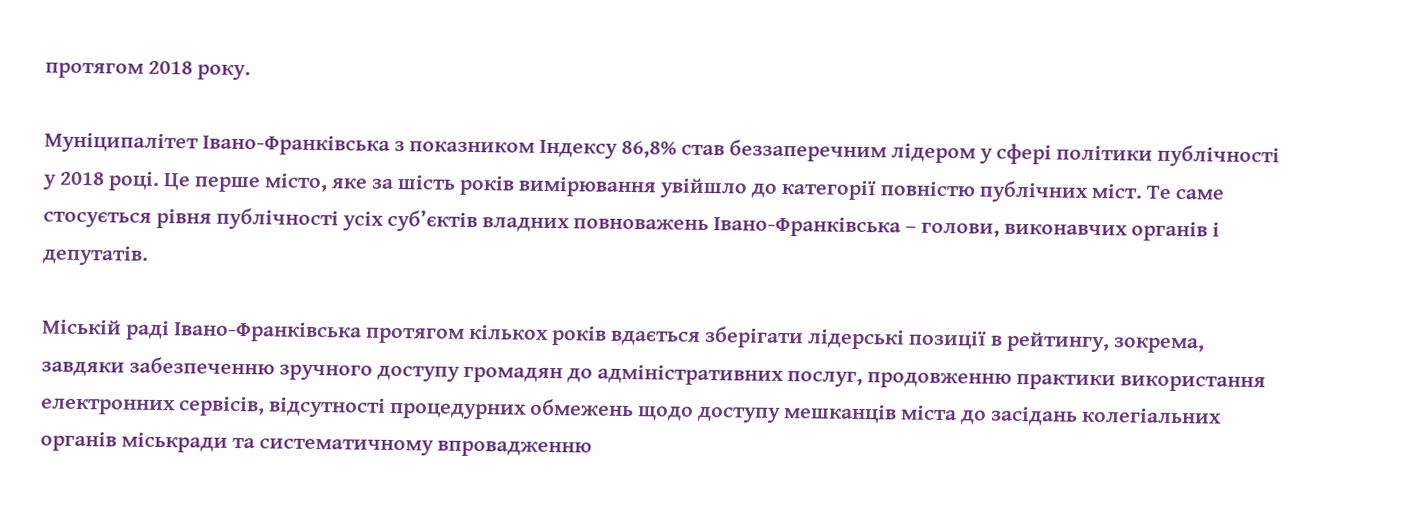протягом 2018 року.

Муніципалітет Івано-Франківська з показником Індексу 86,8% став беззаперечним лідером у сфері політики публічності у 2018 році. Це перше місто, яке за шість років вимірювання увійшло до категорії повністю публічних міст. Те саме стосується рівня публічності усіх суб’єктів владних повноважень Івано-Франківська – голови, виконавчих органів і депутатів.

Міській раді Івано-Франківська протягом кількох років вдається зберігати лідерські позиції в рейтингу, зокрема, завдяки забезпеченню зручного доступу громадян до адміністративних послуг, продовженню практики використання електронних сервісів, відсутності процедурних обмежень щодо доступу мешканців міста до засідань колегіальних органів міськради та систематичному впровадженню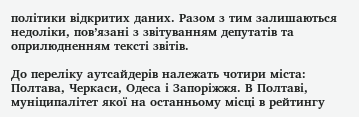політики відкритих даних. Разом з тим залишаються недоліки, пов’язані з звітуванням депутатів та оприлюдненням тексті звітів.

До переліку аутсайдерів належать чотири міста: Полтава, Черкаси, Одеса і Запоріжжя. В Полтаві, муніципалітет якої на останньому місці в рейтингу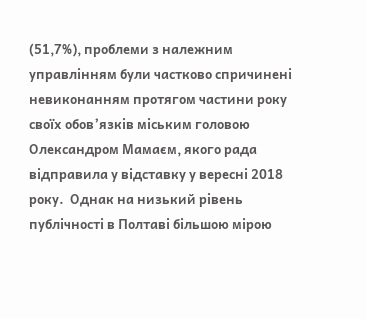(51,7%), проблеми з належним управлінням були частково спричинені невиконанням протягом частини року своїх обов’язків міським головою Олександром Мамаєм, якого рада відправила у відставку у вересні 2018 року.  Однак на низький рівень публічності в Полтаві більшою мірою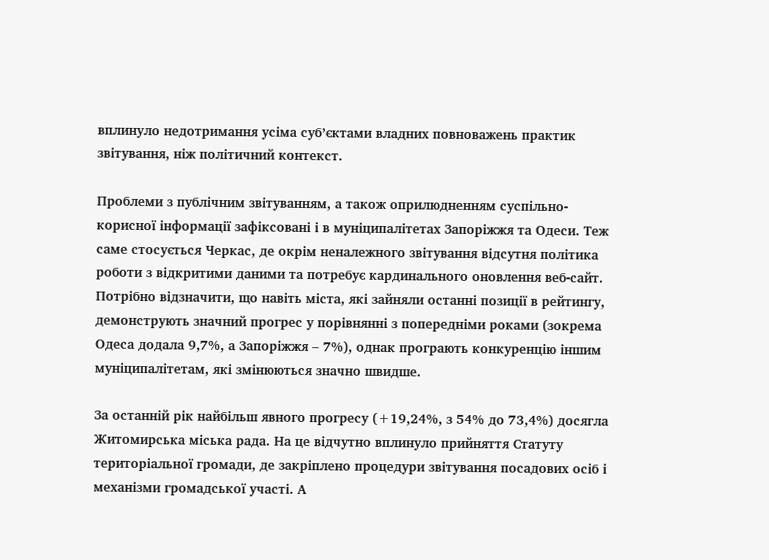вплинуло недотримання усіма суб’єктами владних повноважень практик звітування, ніж політичний контекст.

Проблеми з публічним звітуванням, а також оприлюдненням суспільно-корисної інформації зафіксовані і в муніципалітетах Запоріжжя та Одеси. Теж саме стосується Черкас, де окрім неналежного звітування відсутня політика роботи з відкритими даними та потребує кардинального оновлення веб-сайт. Потрібно відзначити, що навіть міста, які зайняли останні позиції в рейтингу, демонструють значний прогрес у порівнянні з попередніми роками (зокрема Одеса додала 9,7%, а Запоріжжя – 7%), однак програють конкуренцію іншим муніципалітетам, які змінюються значно швидше.

За останній рік найбільш явного прогресу (+19,24%, з 54% до 73,4%) досягла Житомирська міська рада. На це відчутно вплинуло прийняття Статуту територіальної громади, де закріплено процедури звітування посадових осіб і механізми громадської участі. А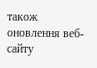також оновлення веб-сайту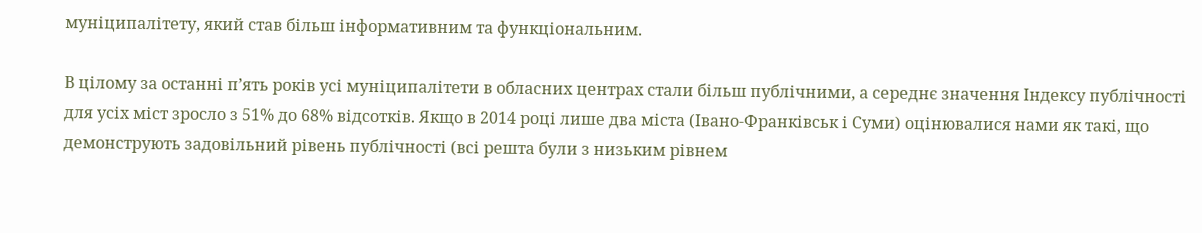муніципалітету, який став більш інформативним та функціональним.

В цілому за останні п’ять років усі муніципалітети в обласних центрах стали більш публічними, а середнє значення Індексу публічності для усіх міст зросло з 51% до 68% відсотків. Якщо в 2014 році лише два міста (Івано-Франківськ і Суми) оцінювалися нами як такі, що демонструють задовільний рівень публічності (всі решта були з низьким рівнем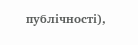публічності),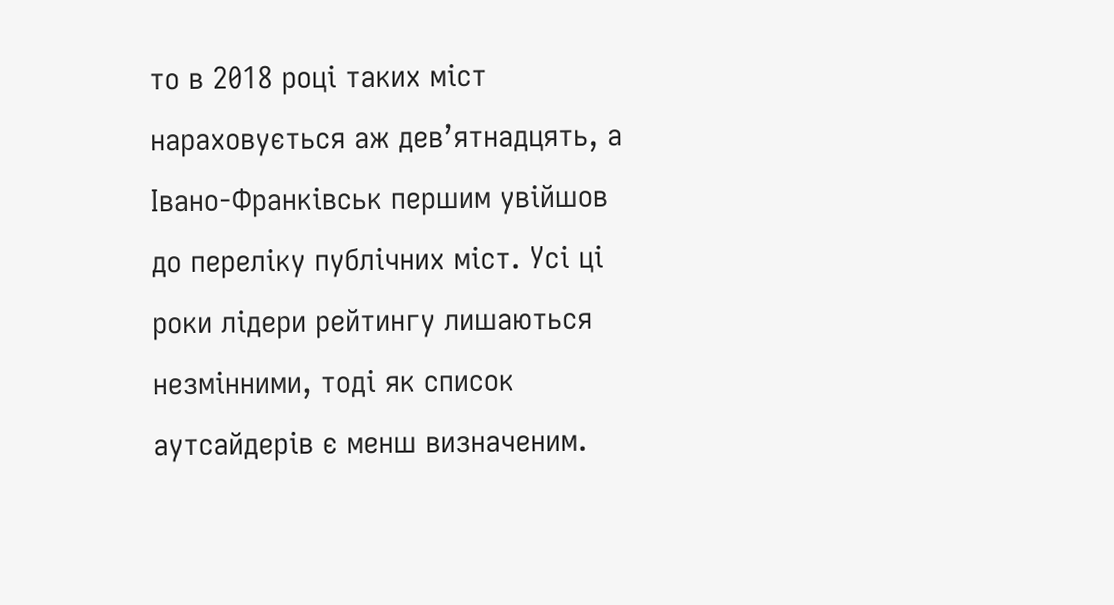то в 2018 році таких міст нараховується аж дев’ятнадцять, а Івано-Франківськ першим увійшов до переліку публічних міст. Усі ці роки лідери рейтингу лишаються незмінними, тоді як список аутсайдерів є менш визначеним.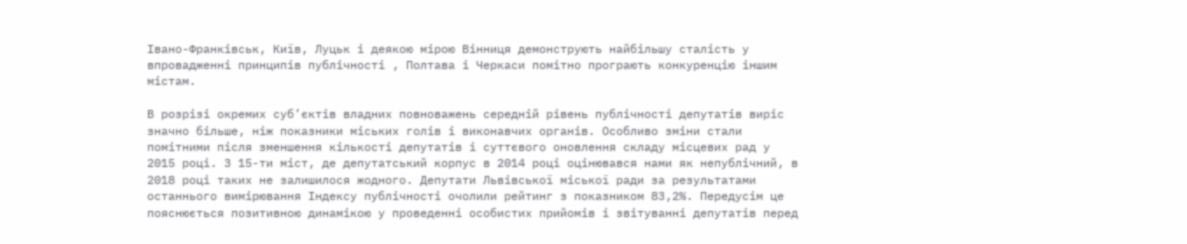Івано-Франківськ, Київ, Луцьк і деякою мірою Вінниця демонструють найбільшу сталість у впровадженні принципів публічності , Полтава і Черкаси помітно програють конкуренцію іншим містам.

В розрізі окремих суб’єктів владних повноважень середній рівень публічності депутатів виріс значно більше, ніж показники міських голів і виконавчих органів. Особливо зміни стали помітними після зменшення кількості депутатів і суттєвого оновлення складу місцевих рад у 2015 році. З 15-ти міст, де депутатський корпус в 2014 році оцінювався нами як непублічний, в 2018 році таких не залишилося жодного. Депутати Львівської міської ради за результатами останнього вимірювання Індексу публічності очолили рейтинг з показником 83,2%. Передусім це пояснюється позитивною динамікою у проведенні особистих прийомів і звітуванні депутатів перед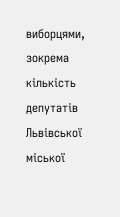виборцями, зокрема кількість депутатів Львівської міської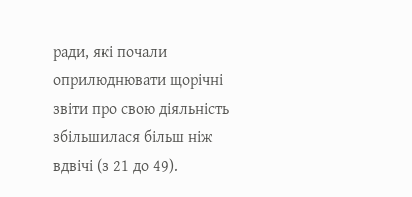ради, які почали оприлюднювати щорічні звіти про свою діяльність збільшилася більш ніж вдвічі (з 21 до 49).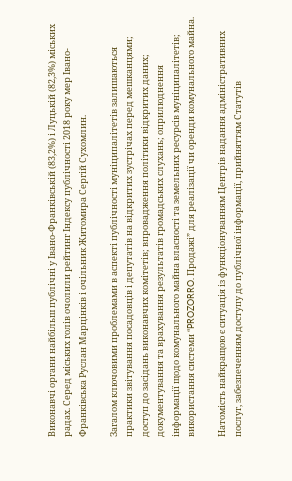Виконавчі органи найбільш публічні у Івано-Франківській (83,2%) і Луцькій (82,3%) міських радах. Серед міських голів очолили рейтинг Індексу публічності 2018 року мер Івано-Франківська Руслан Марцінків і очільник Житомира Сергій Сухомлин.

Загалом ключовими проблемами в аспекті публічності муніципалітетів залишаються практики звітування посадовців і депутатів на відкритих зустрічах перед мешканцями; доступ до засідань виконавчих комітетів; впровадження політики відкритих даних; документування та врахування результатів громадських слухань; оприлюднення інформації щодо комунального майна власності та земельних ресурсів муніципалітетів; використання системи “PROZORRO. Продажі” для реалізації чи оренди комунального майна.

Натомість найкращою є ситуація із функціонуванням Центрів надання адміністративних послуг, забезпеченням доступу до публічної інформації, прийняттям Статутів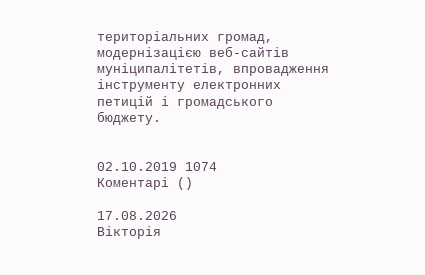територіальних громад, модернізацією веб-сайтів муніципалітетів, впровадження інструменту електронних петицій і громадського бюджету.


02.10.2019 1074
Коментарі ()

17.08.2026
Вікторія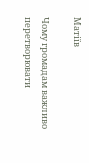Матіїв

Чому громадам важливо перетворювати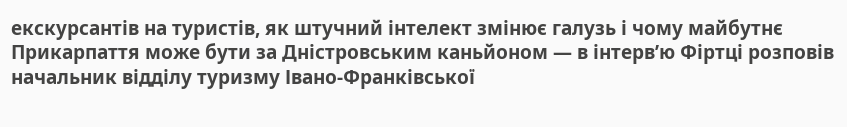екскурсантів на туристів, як штучний інтелект змінює галузь і чому майбутнє Прикарпаття може бути за Дністровським каньйоном — в інтерв’ю Фіртці розповів начальник відділу туризму Івано-Франківської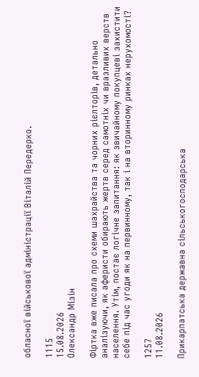обласної військової адміністрації Віталій Передерко.

1115
15.08.2026
Олександр Мізін

Фіртка вже писала про схеми шахрайства та чорних рієлторів, детально аналізуючи, як аферисти обирають жертв серед самотніх чи вразливих верств населення. Утім, постає логічне запитання: як звичайному покупцеві захистити себе під час угоди як на первинному, так і на вторинному ринках нерухомості?

1257
11.08.2026

Прикарпатська державна сільськогосподарська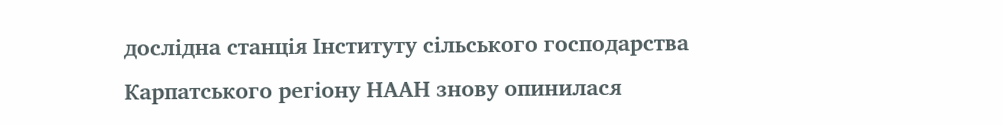дослідна станція Інституту сільського господарства Карпатського регіону НААН знову опинилася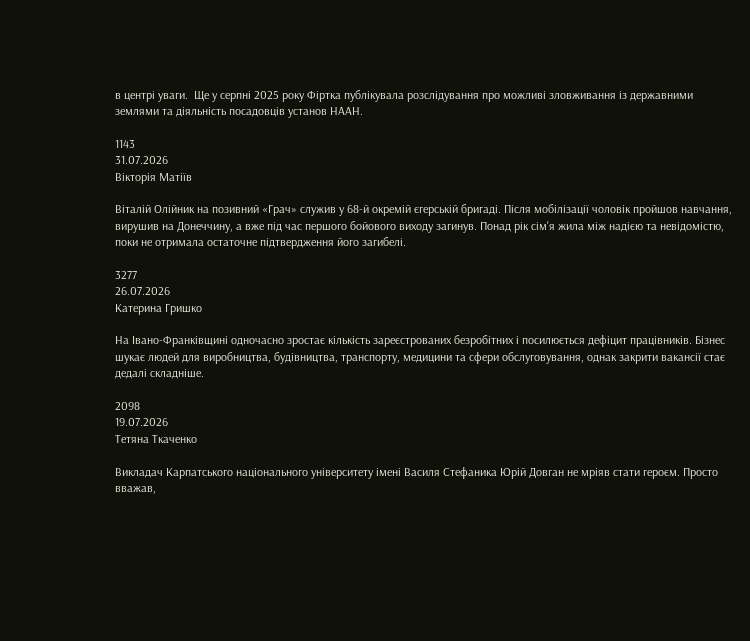в центрі уваги.  Ще у серпні 2025 року Фіртка публікувала розслідування про можливі зловживання із державними землями та діяльність посадовців установ НААН.

1143
31.07.2026
Вікторія Матіїв

Віталій Олійник на позивний «Грач» служив у 68-й окремій єгерській бригаді. Після мобілізації чоловік пройшов навчання, вирушив на Донеччину, а вже під час першого бойового виходу загинув. Понад рік сім'я жила між надією та невідомістю, поки не отримала остаточне підтвердження його загибелі.

3277
26.07.2026
Катерина Гришко

На Івано-Франківщині одночасно зростає кількість зареєстрованих безробітних і посилюється дефіцит працівників. Бізнес шукає людей для виробництва, будівництва, транспорту, медицини та сфери обслуговування, однак закрити вакансії стає дедалі складніше.

2098
19.07.2026
Тетяна Ткаченко

Викладач Карпатського національного університету імені Василя Стефаника Юрій Довган не мріяв стати героєм. Просто вважав,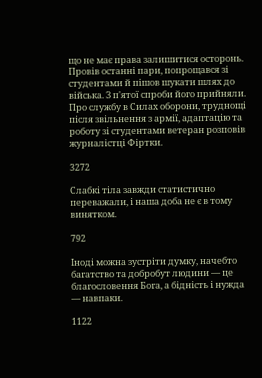що не має права залишитися осторонь. Провів останні пари, попрощався зі студентами й пішов шукати шлях до війська. З п'ятої спроби його прийняли. Про службу в Силах оборони, труднощі після звільнення з армії, адаптацію та роботу зі студентами ветеран розповів журналістці Фіртки.

3272

Слабкі тіла завжди статистично переважали, і наша доба не є в тому винятком.

792

Іноді можна зустріти думку, начебто багатство та добробут людини — це благословення Бога, а бідність і нужда — навпаки.

1122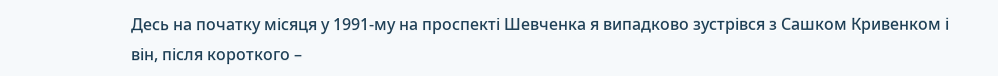Десь на початку місяця у 1991-му на проспекті Шевченка я випадково зустрівся з Сашком Кривенком і він, після короткого –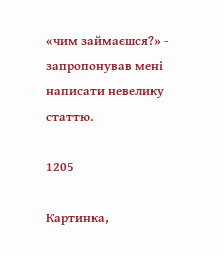«чим займаєшся?» - запропонував мені написати невелику статтю.

1205

Картинка,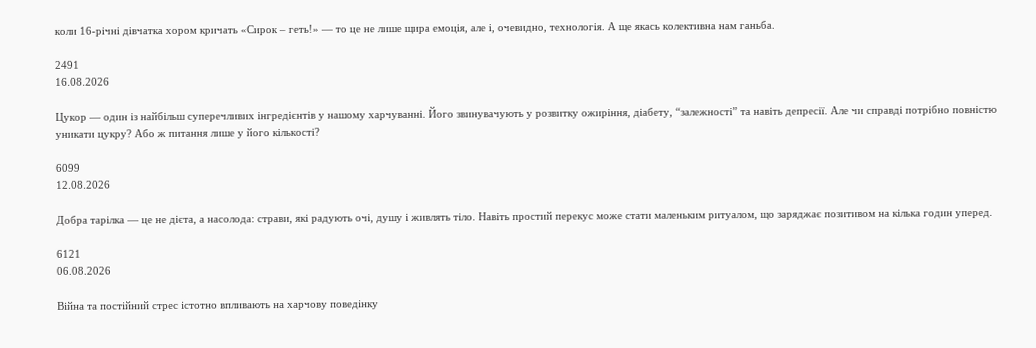коли 16-річні дівчатка хором кричать «Сирок – геть!» — то це не лише щира емоція, але і, очевидно, технологія. А ще якась колективна нам ганьба.

2491
16.08.2026

Цукор — один із найбільш суперечливих інгредієнтів у нашому харчуванні. Його звинувачують у розвитку ожиріння, діабету, “залежності” та навіть депресії. Але чи справді потрібно повністю уникати цукру? Або ж питання лише у його кількості?

6099
12.08.2026

Добра тарілка — це не дієта, а насолода: страви, які радують очі, душу і живлять тіло. Навіть простий перекус може стати маленьким ритуалом, що заряджає позитивом на кілька годин уперед.

6121
06.08.2026

Війна та постійний стрес істотно впливають на харчову поведінку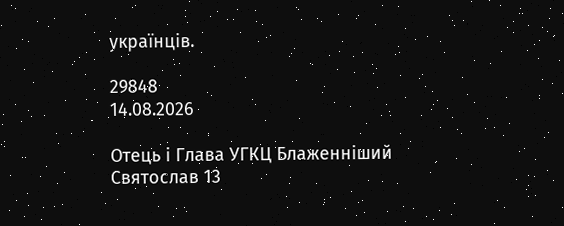українців.

29848
14.08.2026

Отець і Глава УГКЦ Блаженніший Святослав 13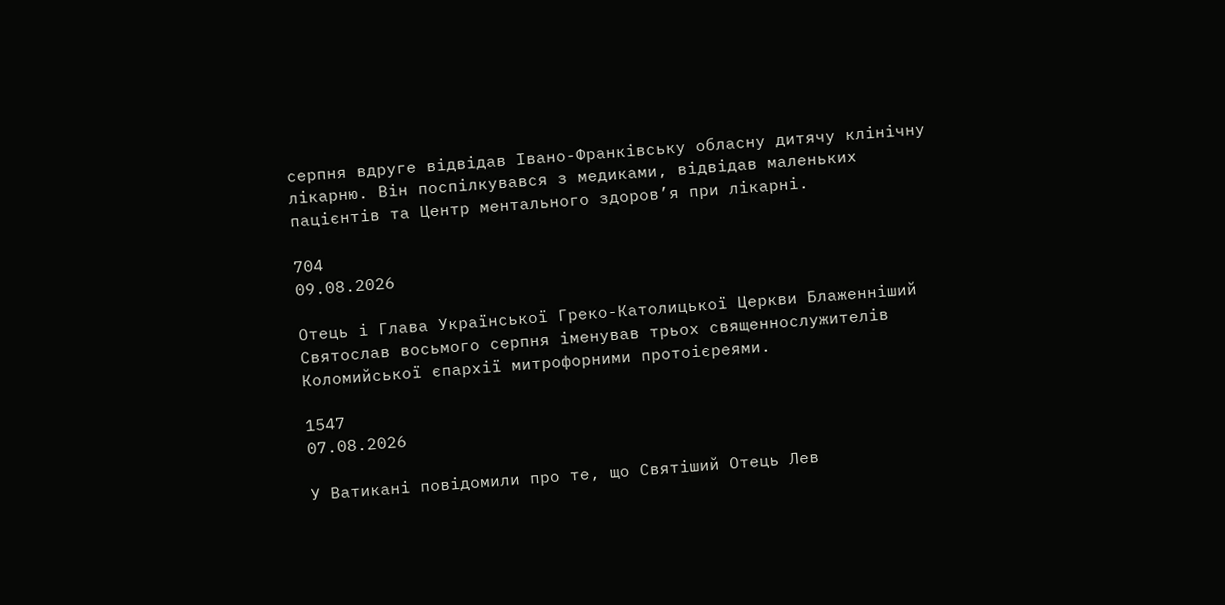серпня вдруге відвідав Івано-Франківську обласну дитячу клінічну лікарню. Він поспілкувався з медиками, відвідав маленьких пацієнтів та Центр ментального здоров’я при лікарні.

704
09.08.2026

Отець і Глава Української Греко-Католицької Церкви Блаженніший Святослав восьмого серпня іменував трьох священнослужителів Коломийської єпархії митрофорними протоієреями.

1547
07.08.2026

У Ватикані повідомили про те, що Святіший Отець Лев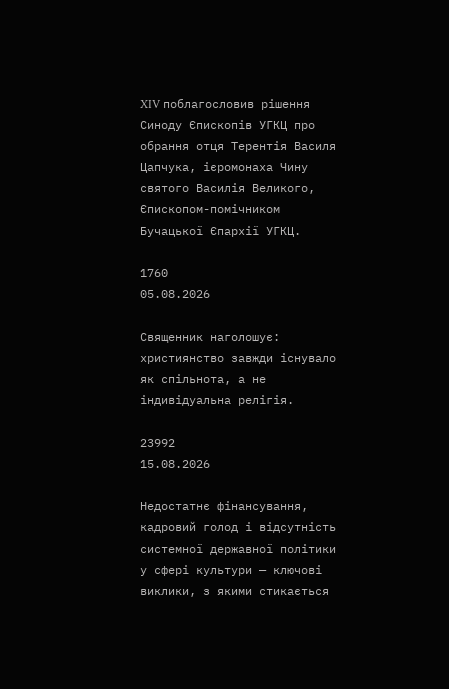XIV поблагословив рішення Синоду Єпископів УГКЦ про обрання отця Терентія Василя Цапчука, ієромонаха Чину святого Василія Великого, Єпископом-помічником Бучацької Єпархії УГКЦ.

1760
05.08.2026

Священник наголошує: християнство завжди існувало як спільнота, а не індивідуальна релігія.

23992
15.08.2026

Недостатнє фінансування, кадровий голод і відсутність системної державної політики у сфері культури — ключові виклики, з якими стикається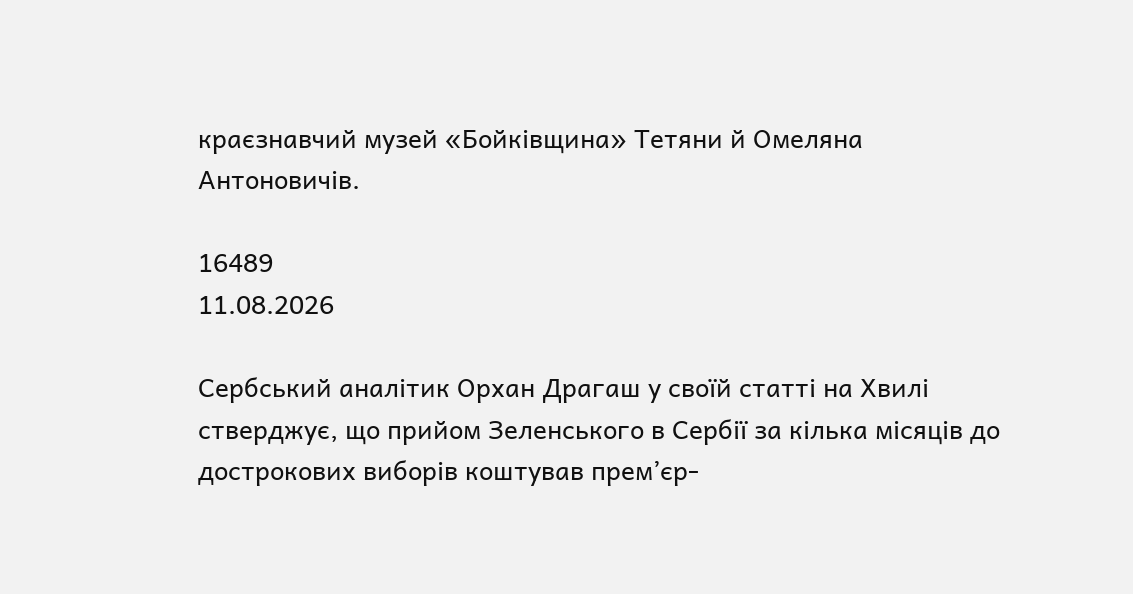краєзнавчий музей «Бойківщина» Тетяни й Омеляна Антоновичів.

16489
11.08.2026

Сербський аналітик Орхан Драгаш у своїй статті на Хвилі стверджує, що прийом Зеленського в Сербії за кілька місяців до дострокових виборів коштував прем’єр-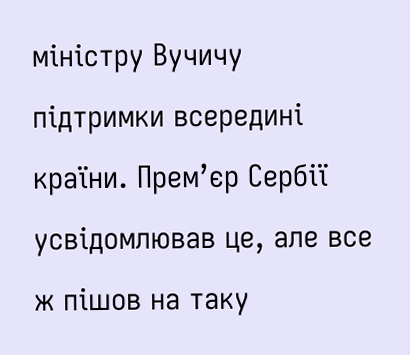міністру Вучичу підтримки всередині країни. Прем’єр Сербії усвідомлював це, але все ж пішов на таку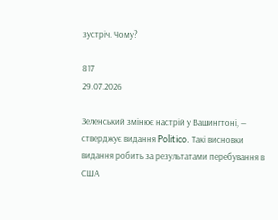зустріч. Чому?

817
29.07.2026

Зеленський змінює настрій у Вашингтоні, — стверджує видання Politico. Такі висновки видання робить за результатами перебування в США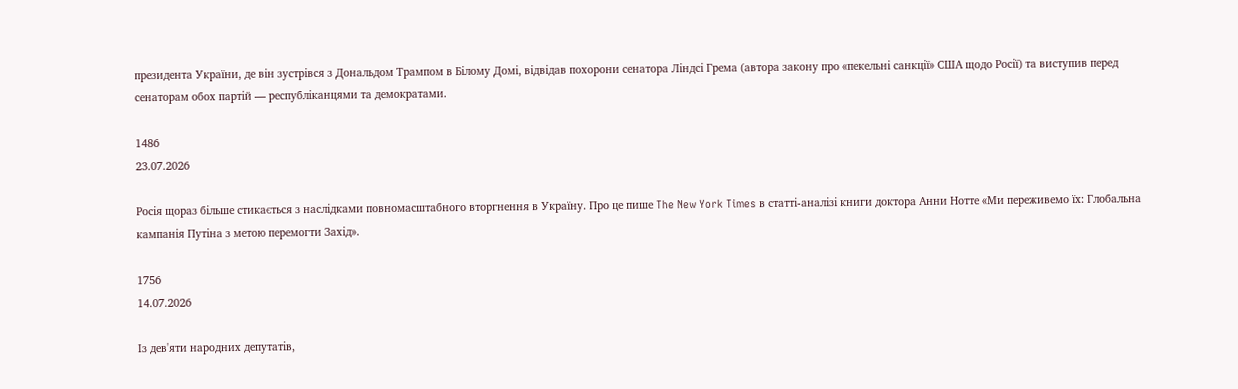президента України, де він зустрівся з Дональдом Трампом в Білому Домі, відвідав похорони сенатора Ліндсі Грема (автора закону про «пекельні санкції» США щодо Росії) та виступив перед сенаторам обох партій — республіканцями та демократами.

1486
23.07.2026

Росія щораз більше стикається з наслідками повномасштабного вторгнення в Україну. Про це пише The New York Times в статті-аналізі книги доктора Анни Нотте «Ми переживемо їх: Глобальна кампанія Путіна з метою перемогти Захід».

1756
14.07.2026

Із дев'яти народних депутатів,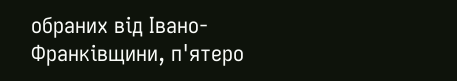обраних від Івано-Франківщини, п'ятеро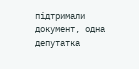підтримали документ, одна депутатка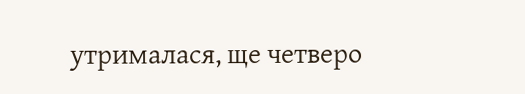утрималася, ще четверо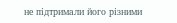не підтримали його різними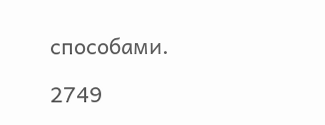способами.

2749